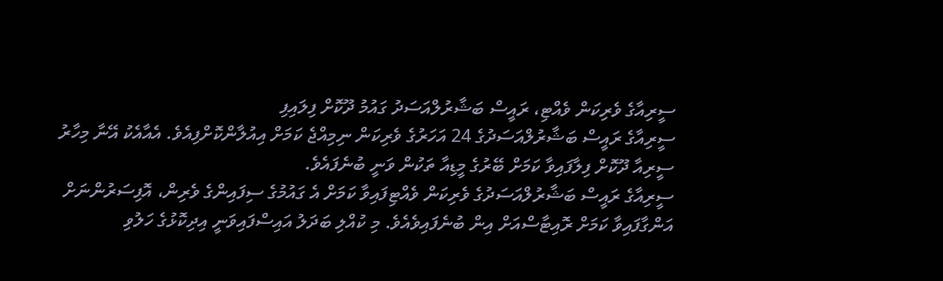ސީރިއާގެ ވެރިކަން ވެއްޓި، ރައީސް ބަޝާރުލްއަސަދު ގައުމު ދޫކޮށް ފިލައިފި
ސީރިއާގެ ރައީސް ބަޝާރުލްއަސަދުގެ 24 އަހަރުގެ ވެރިކަން ނިމިއްޖެ ކަމަށް އިއުލާންކޮށްފިއެވެ. އެއާއެކު އޭނާ މިހާރު ސީރިއާ ދޫކޮށް ފިލާފައިވާ ކަމަށް ބޭރުގެ މީޑިއާ ތަކުން ވަނީ ބުނެފައެވެ.
ސީރިއާގެ ރައީސް ބަޝާރުލްއަސަދުގެ ވެރިކަން ވެއްޓިފައިވާ ކަމަށް އެ ގައުމުގެ ސިފައިންގެ ވެރިން، އޮފިސަރުންނަށް އަންގާފައިވާ ކަމަށް ރޮއިޓާސްއަށް އިން ބުނެފައިވެއެވެ. މި ކުއްލި ބަދަލު އައިސްފައިވަނީ އިދިކޮޅުގެ ހަލުވި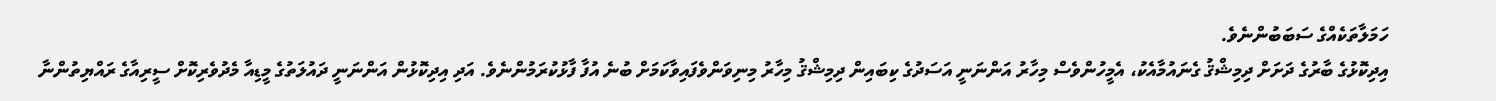ހަމަލާތަކެއްގެ ސަބަބުންނެވެ.
އިދިކޮޅުގެ ބާރުގެ ދަށަށް ދިމިޝްޤު ގެނައުމާއެކު، އެމީހުންވެސް މިހާރު އަންނަނީ އަސަދުގެ ކިބައިން ދިމިޝްޤު މިހާރު މިނިވަންވެފައިވާކަމަށް ބުނެ އުފާ ފާޅުކުރަމުންނެވެ. އަދި އިދިކޮޅުން އަންނަނީ ދައުލަތުގެ މީޑިއާ މެދުވެރިކޮށް ސީރިއާގެ ރައްޔިތުންނާ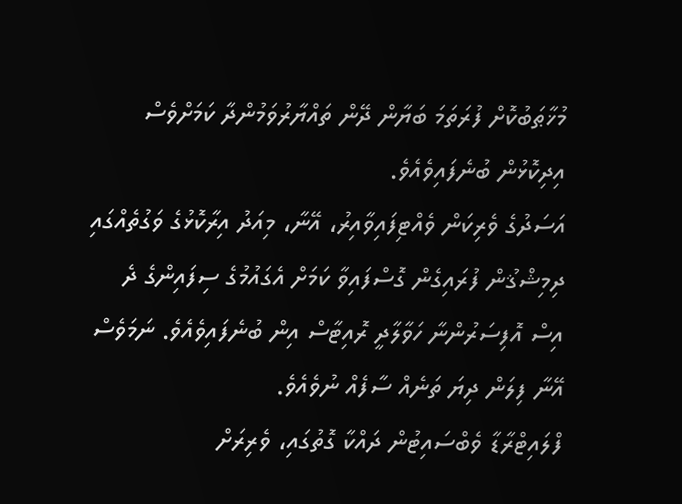މުޚާޠަބުކޮށް ފުރަތަމަ ބަޔާން ދޭން ތައްޔާރުވަމުންދާ ކަމަށްވެސް އިދިކޮޅުން ބުނެފައިވެއެވެ.
އަސަދުގެ ވެރިކަން ވެއްޓިފައިވާއިރު، އޭނާ، މިއަދު އިރާކޮޅުގެ ވަގުތެއްގައި ދިމިޝްޤުން ފުރައިގެން ގޮސްފައިވާ ކަމަށް އެގައުމުގެ ސިފައިންގެ ދެ އިސް އޮފިސަރުންނާ ހަވާލާދީ ރޮއިޓާސް އިން ބުނެފައިވެއެވެ. ނަމަވެސް އޭނާ ފިލަން ދިޔަ ތަނެއް ސާފެއް ނުވެއެވެ.
ފްލައިޓްރާޑާ ވެބްސައިޓުން ދައްކާ ގޮތުގައި، ވެރިރަށް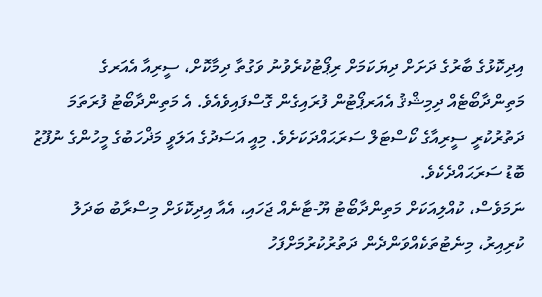އިދިކޮޅުގެ ބާރުގެ ދަށަށް ދިޔަކަމަށް ރިޕޯޓުކުރެވުނު ވަގުތާ ދިމާކޮށް، ސީރިއާ އެއަރގެ މަތިންދާބޯޓެއް ދިމިޝްޤު އެއަރޕޯޓުން ފުރައިގެން ގޮސްފައިވެއެވެ. އެ މަތިންދާބޯޓު ފުރަތަމަ ދަތުރުކުރީ ސީރިއާގެ ކޯސްޓަލް ސަރަޙައްދަކަށެވެ. މިއީ އަސަދުގެ އަލަވީ މަޛްހަބުގެ މީހުންގެ ނުފޫޒު ބޮޑު ސަރަޙައްދެކެވެ.
ނަމަވެސް، ކުއްލިއަކަށް މަތިންދާބޯޓު ޔޫ-ޓާނެއް ޖަހައި، އެއާ އިދިކޮޅަށް މިސްރާބު ބަދަލު ކުރިއިރު، މިނެޓުތަކެއްވަންދެން ދަތުރުކުރުމަށްފަހު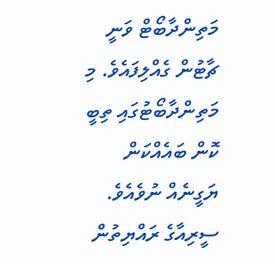މަތިންދާބޯޓް ވަނީ ޗާޓުން ގެއްލިފައެވެ. މި މަތިންދާބޯޓުގައި ތިބީ ކޮން ބައެއްކަން ޔަގީނެއް ނުވެއެވެ.
ސީރިއާގެ ރައްޔިތުން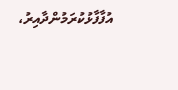އުފާފާޅުކުރަމުންދާއިރު،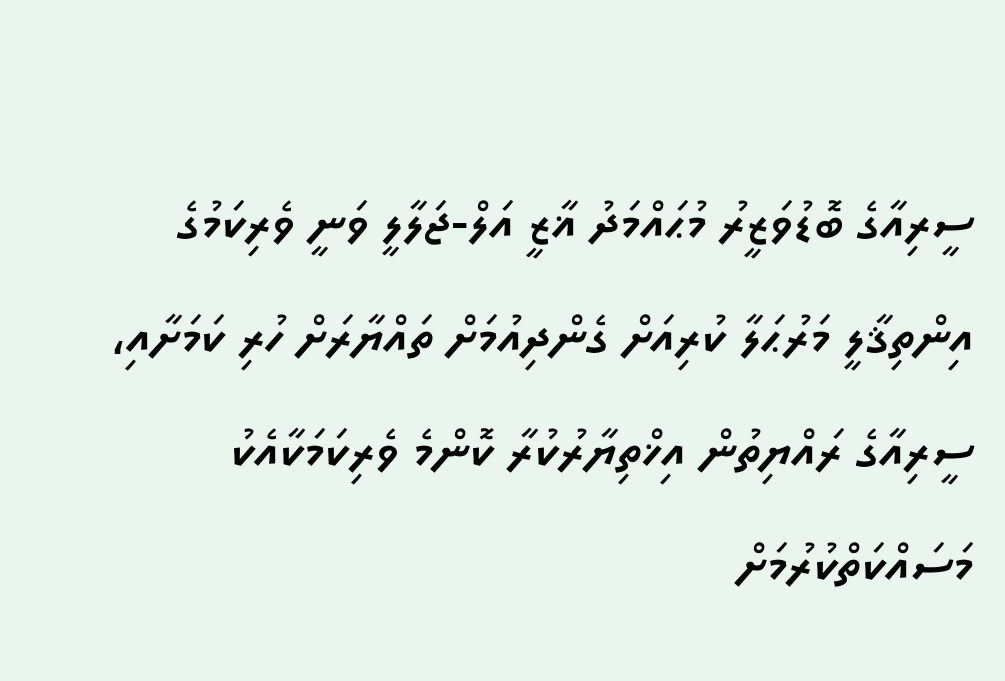ސީރިއާގެ ބޮޑުވަޒީރު މުޙައްމަދު ޣާޒީ އަލް-ޖަލާލީ ވަނީ ވެރިކަމުގެ އިންތިޤާލީ މަރުޙަލާ ކުރިއަށް ގެންދިއުމަށް ތައްޔާރަށް ހުރި ކަމަށާއި، ސީރިއާގެ ރައްޔިތުން އިޚްތިޔާރުކުރާ ކޮންމެ ވެރިކަމަކާއެކު މަސައްކަތްކުރުމަށް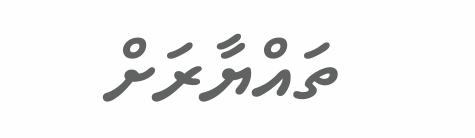ތައްޔާރަށް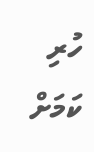ހުރި ކަމަށް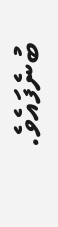ބުނެފައެވެ.